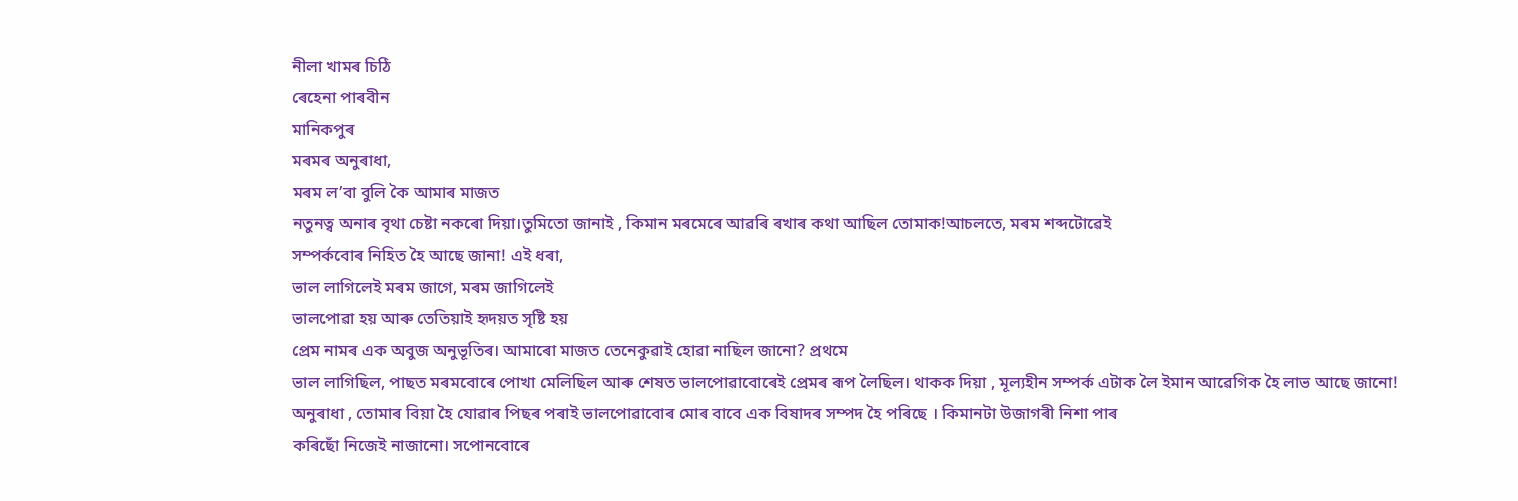নীলা খামৰ চিঠি
ৰেহেনা পাৰবীন
মানিকপুৰ
মৰমৰ অনুৰাধা,
মৰম ল’বা বুলি কৈ আমাৰ মাজত
নতুনত্ব অনাৰ বৃথা চেষ্টা নকৰো দিয়া।তুমিতো জানাই , কিমান মৰমেৰে আৱৰি ৰখাৰ কথা আছিল তোমাক!আচলতে, মৰম শব্দটোৱেই
সম্পৰ্কবোৰ নিহিত হৈ আছে জানা! এই ধৰা,
ভাল লাগিলেই মৰম জাগে, মৰম জাগিলেই
ভালপোৱা হয় আৰু তেতিয়াই হৃদয়ত সৃষ্টি হয়
প্ৰেম নামৰ এক অবুজ অনুভূতিৰ। আমাৰো মাজত তেনেকুৱাই হোৱা নাছিল জানো? প্ৰথমে
ভাল লাগিছিল, পাছত মৰমবোৰে পোখা মেলিছিল আৰু শেষত ভালপোৱাবোৰেই প্ৰেমৰ ৰূপ লৈছিল। থাকক দিয়া , মূল্যহীন সম্পৰ্ক এটাক লৈ ইমান আৱেগিক হৈ লাভ আছে জানো!
অনুৰাধা , তোমাৰ বিয়া হৈ যোৱাৰ পিছৰ পৰাই ভালপোৱাবোৰ মোৰ বাবে এক বিষাদৰ সম্পদ হৈ পৰিছে । কিমানটা উজাগৰী নিশা পাৰ
কৰিছোঁ নিজেই নাজানো। সপোনবোৰে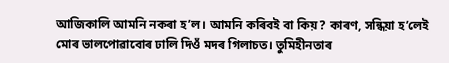আজিকালি আমনি নকৰা হ’ল। আমনি কৰিবই বা কিয়? কাৰণ, সন্ধিয়া হ’লেই মোৰ ভালপোৱাবোৰ ঢালি দিওঁ মদৰ গিলাচত। তুমিহীনতাৰ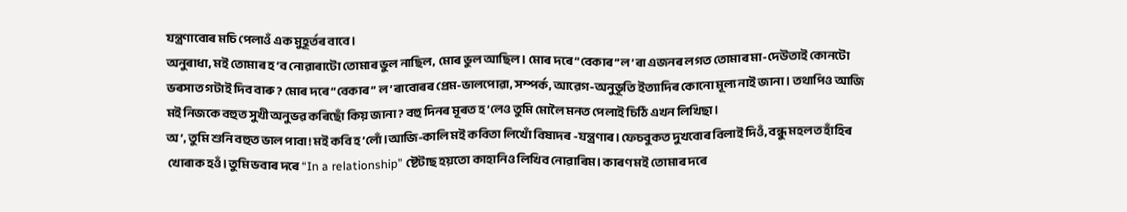যন্ত্ৰণাবোৰ মচি পেলাওঁ এক মুহূৰ্তৰ বাবে।
অনুৰাধা, মই তোমাৰ হ’ব নোৱাৰাটো তোমাৰ ভুল নাছিল, মোৰ ভুল আছিল। মোৰ দৰে “বেকাৰ”ল’ৰা এজনৰ লগত তোমাৰ মা-দেউতাই কোনটো ভৰসাত গটাই দিব বাৰু? মোৰ দৰে “বেকাৰ” ল’ৰাবোৰৰ প্ৰেম-ভালপোৱা, সম্পৰ্ক, আৱেগ-অনুভূতি ইত্যাদিৰ কোনো মূল্য নাই জানা। তথাপিও আজি মই নিজকে বহুত সুখী অনুভৱ কৰিছোঁ কিয় জানা? বহু দিনৰ মূৰত হ’লেও তুমি মোলৈ মনত পেলাই চিঠি এখন লিখিছা।
অ’, তুমি শুনি বহুত ভাল পাবা! মই কবি হ’লোঁ।আজি-কালি মই কবিতা লিখোঁ বিষাদৰ -যন্ত্ৰণাৰ।ফেচবুকত দুখবোৰ বিলাই দিওঁ, বন্ধু মহলত হাঁহিৰ
খোৰাক হওঁ। তুমি ভবাৰ দৰে “In a relationship” ষ্টেটাছ হয়তো কাহানিও লিখিব নোৱাৰিম। কাৰণ মই তোমাৰ দৰে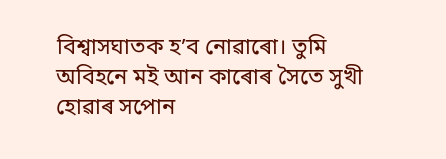বিশ্বাসঘাতক হ’ব নোৱাৰো। তুমি অবিহনে মই আন কাৰোৰ সৈতে সুখী হোৱাৰ সপোন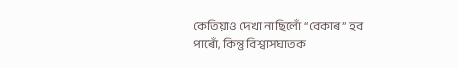কেতিয়াও দেখা নাছিলোঁ “বেকাৰ” হব পাৰোঁ, কিন্তু বিশ্বাসঘাতক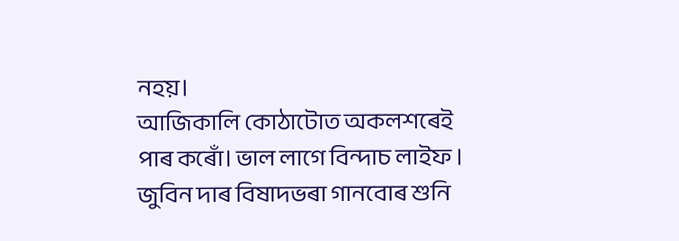নহয়।
আজিকালি কোঠাটোত অকলশৰেই পাৰ কৰোঁ। ভাল লাগে বিন্দাচ লাইফ । জুবিন দাৰ বিষাদভৰা গানবোৰ শুনি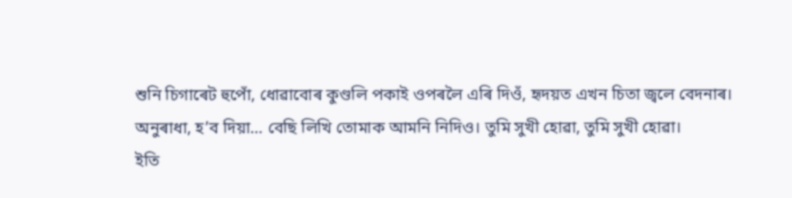শুনি চিগাৰেট হুপোঁ, ধোৱাবোৰ কুণ্ডলি পকাই ওপৰলৈ এৰি দিওঁ, হৃদয়ত এখন চিতা জ্বলে বেদনাৰ।
অনুৰাধা, হ’ব দিয়া… বেছি লিখি তোমাক আমনি নিদিও। তুমি সুখী হোৱা, তুমি সুখী হোৱা।
ইতি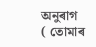অনুৰাগ
( তোমাৰ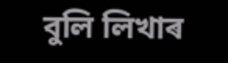বুলি লিখাৰ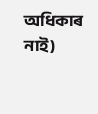অধিকাৰ নাই)